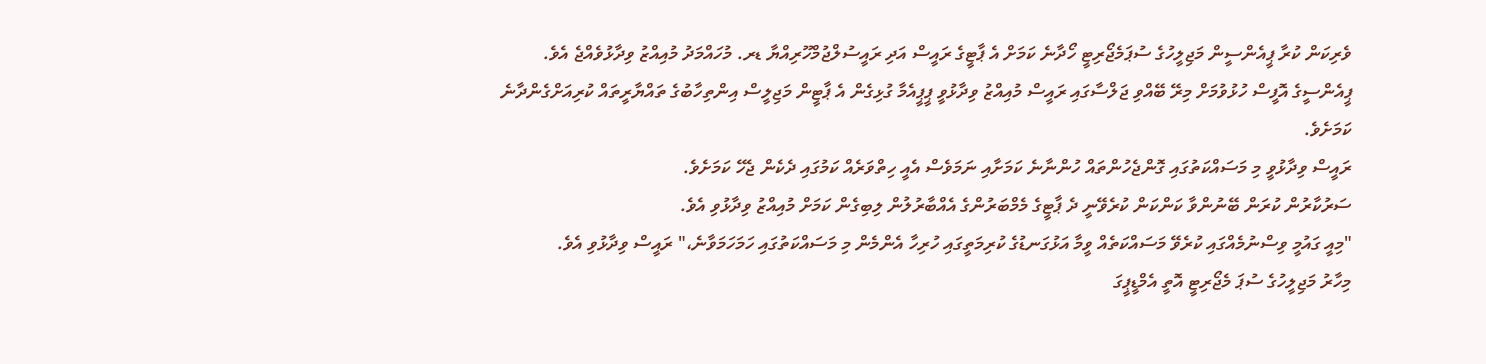ވެރިކަން ކުރާ ޕީއެންސީން މަޖިލީހުގެ ސުޕަމެޖޯރިޓީ ހޯދާނެ ކަމަށް އެ ޕާޓީގެ ރައީސް އަދި ރައީސުލްޖުމްހޫރިއްޔާ ޑރ. މުހައްމަދު މުއިއްޒު ވިދާޅުވެއްޖެ އެވެ.
ޕީއެންސީގެ އޮފީސް ހުޅުވުމަށް މިރޭ ބޭއްވި ޖަލްސާގައި ރައީސް މުއިއްޒު ވިދާޅުވީ ޕީޕީއެމާ ގުޅިގެން އެ ޕާޓީން މަޖިލީސް އިންތިހާބުގެ ތައްޔާރީތައް ކުރިއަށްގެންދާނެ ކަމަށެވެ.
ރައީސް ވިދާޅުވީ މި މަސައްކަތުގައި ގޮންޖެހުންތައް ހުންނާނެ ކަމަށާއި ނަމަވެސް އެއީ ހިތްވަރެއް ކަމުގައި ދެކެން ޖެހޭ ކަމަށެވެ.
ސަރުކާރުން ކުރަން ބޭނުންވާ ކަންކަން ކުރެވޭނީ ދެ ޕާޓީގެ މެމްބަރުންގެ އެއްބާރުލުން ލިބިގެން ކަމަށް މުއިއްޒު ވިދާޅުވި އެވެ.
"މިއީ ގައުމީ ވިސްނުމެއްގައި ކުރެވޭ މަސައްކަތެއް ވީމާ އަޅުގަނޑުގެ ކުރިމަތީގައި ހުރިހާ އެންމެން މި މަސައްކަތުގައި ހަމަހަމަވާނެ،" ރައީސް ވިދާޅުވި އެވެ.
މިހާރު މަޖިލީހުގެ ސުޕަ މެޖޯރިޓީ އޮތީ އެމްޑީޕީގަ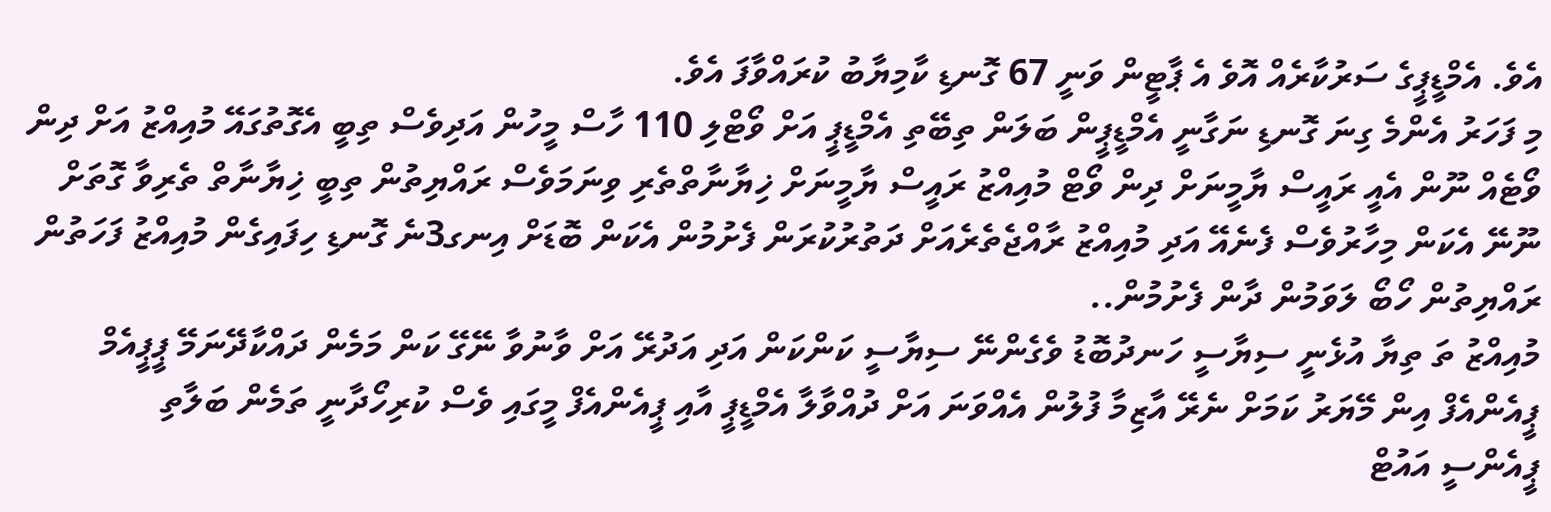އެވެ. އެމްޑީޕީގެ ސަރުކާރެއް އޮވެ އެ ޕާޓީން ވަނީ 67 ގޮނޑި ކާމިޔާބު ކުރައްވާފަ އެވެ.
މި ފަހަރު އެންމެ ގިނަ ގޮނޑި ނަގާނީ އެމްޑީޕީން ބަލަން ތިބޭތި އެމްޑީޕީ އަށް ވޯޓްލި 110 ހާސް މީހުން އަދިވެސް ތިބީ އެގޮތުގައޭ މުއިއްޒު އަށް ދިން ވޯޓެއް ނޫން އެއީ ރައީސް ޔާމީނަށް ދިން ވޯޓް މުއިއްޒު ރައީސް ޔާމީނަށް ޚިޔާނާތްތެރި ވިނަމަވެސް ރައްޔިތުން ތިބީ ޚިޔާނާތް ތެރިވާ ގޮތަށް ނޫނޭ އެކަން މިހާރުވެސް ފެނެއޭ އަދި މުއިއްޒު ރާއްޖެތެރެއަށް ދަތުރުކުރަން ފެށުމުން އެކަން ބޮޑަށް އިނގ3ނެ ގޮނޑި ހިފައިގެން މުއިއްޒު ފަހަތުން ރައްޔިތުން ހޯބޯ ލަވަމުން ދާން ފެށުމުން..
މުއިއްޒު ތަ ތިޔާ އުޅެނީ ސިޔާސީ ހަނދުބޮޑު ވެގެންނޭ ސިޔާސީ ކަންކަން އަދި އަދުރޭ އަށް ވާނުވާ ނޭގޭ ކަން މަމެން ދައްކާދޭނަމޭ ޕީޕީއެމް ޕީއެންއެފް އިން މޭޔަރު ކަމަށް ނެރޭ އާޒިމާ ފުލުން އެއްވަނަ އަށް ދުއްވާލާ އެމްޑީޕީ އާއި ޕީއެންއެފް މީގައި ވެސް ކުރިހޯދާނީ ތަމެން ބަލާތި
ޕީއެންސީ އައުޓް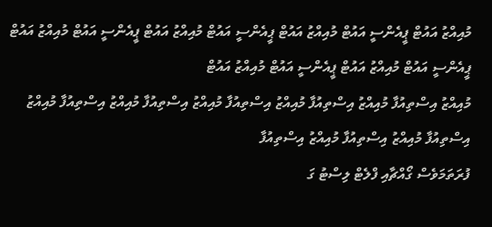މުއިއްޒު އައުޓް ޕީއެންސީ އައުޓް މުއިއްޒު އައުޓް ޕީއެންސީ އައުޓް މުއިއްޒު އައުޓް ޕީއެންސީ އައުޓް މުއިއްޒު އައުޓް ޕީއެންސީ އައުޓް މުއިއްޒު އައުޓް ޕީއެންސީ އައުޓް މުއިއްޒު އައުޓް
މުއިއްޒު އިސްތިއުފާ މުއިއްޒު އިސްތިއުފާ މުއިއްޒު އިސްތިއުފާ މުއިއްޒު އިސްތިއުފާ މުއިއްޒު އިސްތިއުފާ މުއިއްޒު އިސްތިއުފާ މުއިއްޒު އިސްތިއުފާ މުއިއްޒު އިސްތިއުފާ
ފުރަތަމަވެސް ގޯއްޗާއި ފްލެޓް ލިސްޓު ގަ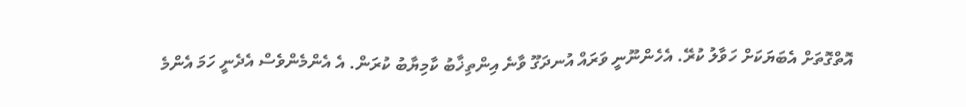އޮތްގޮތަށް އެބަޔަކަށް ހަވާލު ކުރޭ. އެހެންނޫނީ ވަރައް އުނދަގޫ ވާނެ އިންތިޚާބު ކާމިޔާބު ކުރަން. އެ އެންމެންވެސް އެދެނީ ހަމަ އެންމެ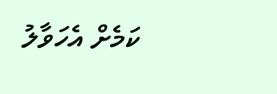ކަމެށް އެހަވާލު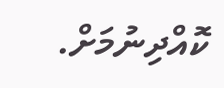ކޮއްދިނުމަށް.